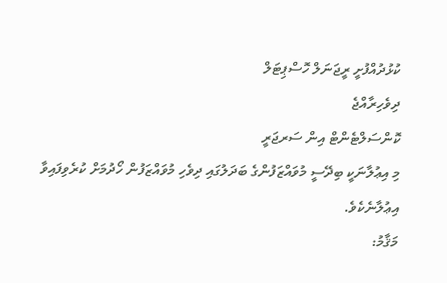ކުޅުދުއްފުށީ ރީޖަނަލް ހޮސްޕިޓަލް
ދިވެހިރާއްޖެ
ކޮންސަލްޓެންޓް އިން ސަރޖަރީ
މި އިޢުލާނަކީ ބިދޭސީ މުވައްޒަފުންގެ ބަދަލުގައި ދިވެހި މުވައްޒަފުން ހޯދުމަށް ކުރެވިފައިވާ އިޢުލާނެކެވެ.
މަޤާމު: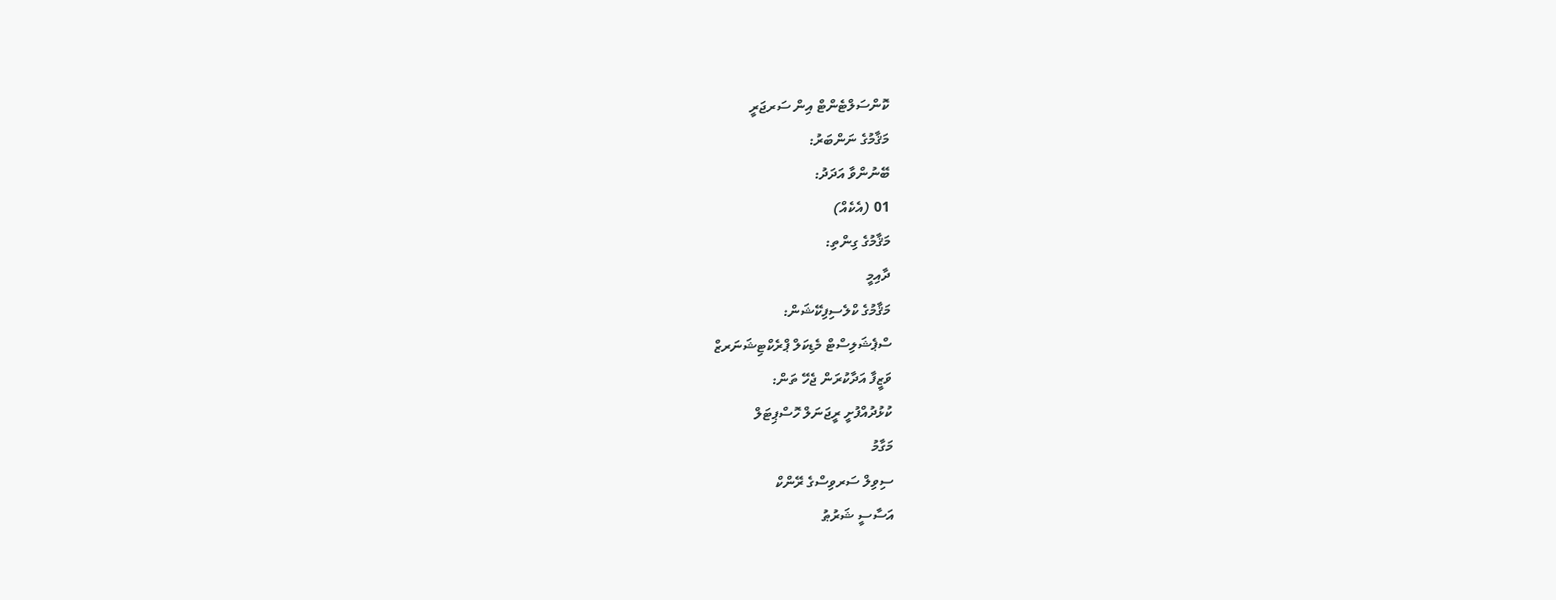ކޮންސަލްޓެންޓް އިން ސަރޖަރީ
މަޤާމުގެ ނަންބަރު:
ބޭނުންވާ އަދަދު:
01 (އެކެއް)
މަޤާމުގެ ގިންތި:
ދާއިމީ
މަޤާމުގެ ކްލެސިފިކޭޝަން:
ސްޕެޝަލިސްޓް މެޑިކަލް ޕްރެކްޓިޝަނަރޒް
ވަޒީފާ އަދާކުރަން ޖެހޭ ތަން:
ކުޅުދުއްފުށީ ރީޖަނަލް ހޮސްޕިޓަލް
މަގާމު
ސިވިލް ސަރވިސްގެ ރޭންކް
އަސާސީ ޝަރުޠު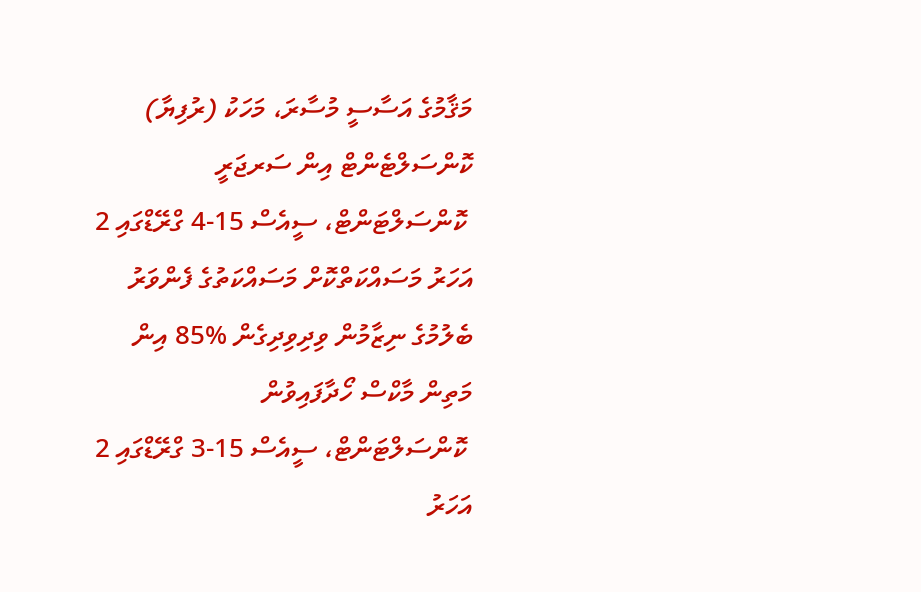މަޤާމުގެ އަސާސީ މުސާރަ، މަހަކު (ރުފިޔާ)
ކޮންސަލްޓެންޓް އިން ސަރޖަރީ
 ކޮންސަލްޓަންޓް، ސީއެސް 15-4 ގްރޭޑްގައި 2 އަހަރު މަސައްކަތްކޮށް މަސައްކަތުގެ ފެންވަރު ބެލުމުގެ ނިޒާމުން ވިދިވިދިގެން %85 އިން މަތިން މާކްސް ހޯދާފައިވުން
 ކޮންސަލްޓަންޓް، ސީއެސް 15-3 ގްރޭޑްގައި 2 އަހަރު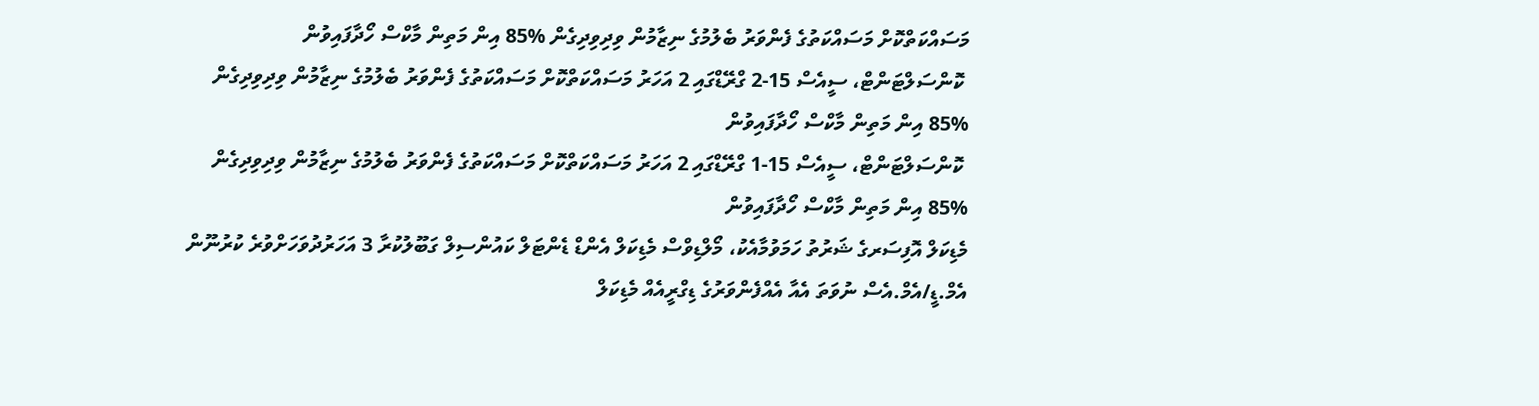މަސައްކަތްކޮށް މަސައްކަތުގެ ފެންވަރު ބެލުމުގެ ނިޒާމުން ވިދިވިދިގެން %85 އިން މަތިން މާކްސް ހޯދާފައިވުން
 ކޮންސަލްޓަންޓް، ސީއެސް 15-2 ގްރޭޑްގައި 2 އަހަރު މަސައްކަތްކޮށް މަސައްކަތުގެ ފެންވަރު ބެލުމުގެ ނިޒާމުން ވިދިވިދިގެން %85 އިން މަތިން މާކްސް ހޯދާފައިވުން
 ކޮންސަލްޓަންޓް، ސީއެސް 15-1 ގްރޭޑްގައި 2 އަހަރު މަސައްކަތްކޮށް މަސައްކަތުގެ ފެންވަރު ބެލުމުގެ ނިޒާމުން ވިދިވިދިގެން %85 އިން މަތިން މާކްސް ހޯދާފައިވުން
މެޑިކަލް އޮފިސަރގެ ޝަރުތު ހަމަވުމާއެކު، މޯލްޑިވްސް މެޑިކަލް އެންޑް ޑެންޓަލް ކައުންސިލް ގަބޫލުކުރާ 3 އަހަރުދުވަހަށްވުރެ ކުރުނޫން އެމް.ޑީ/އެމް.އެސް ނުވަތަ އެއާ އެއްފެންވަރުގެ ޑިގްރީއެއް މެޑިކަލް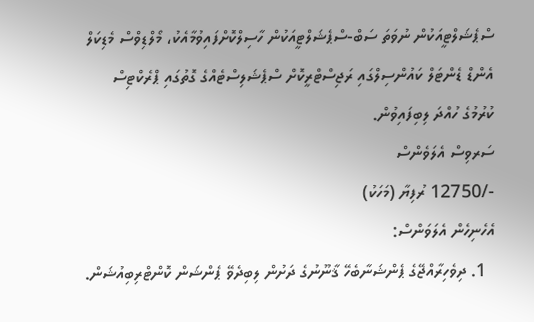ސްޕެޝަލްޓީއަކުން ނުވަތަ ސަބް-ސްޕެޝަލްޓީއަކުން ހާސިލްކޮށްފައިވުމާއެކު، މޯލްޑިވްސް މެޑިކަލް އެންޑް ޑެންޓަލް ކައުންސިލްގައި ރަޖިސްޓްރީކޮށް ސްޕެޝަލިސްޓެއްގެ ގޮތުގައި ޕްރެކްޓިސް ކުރުމުގެ ހުއްދަ ލިބިފައިވުން.
ސަރވިސް އެލަވެންސް
-/12750 ރުފިޔާ (މަހަކު)
އެހެނިހެން އެލަވަންސް:
  1. ދިވެހިރާއްޖޭގެ ޕެންޝަނާބެހޭ ޤާނޫނުގެ ދަށުން ލިބިދެވޭ ޕެންޝަން ކޮންޓްރިބިއުޝަން.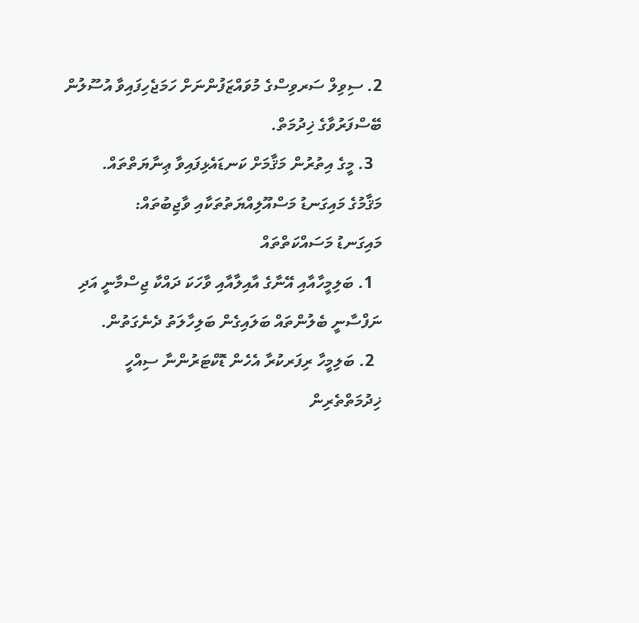2. ސިވިލް ސަރވިސްގެ މުވައްޒަފުންނަށް ހަމަޖެހިފައިވާ އުސޫލުން ބޭސްފަރުވާގެ ޚިދުމަތް.
  3. މީގެ އިތުރުން މަޤާމަށް ކަނޑައެޅިފައިވާ ޢިނާޔަތްތައް.
މަޤާމުގެ މައިގަނޑު މަސްއޫލިއްޔަތުތަކާއި ވާޖިބުތައް:
މައިގަނޑު މަސައްކަތްތައް
  1. ބަލިމީހާއާއި އޭނާގެ އާއިލާއާއި ވާހަކަ ދައްކާ ޖިސްމާނީ އަދި ނަފްސާނީ ބެލުންތައް ބަލައިގެން ބަލިހާލަތު ދެނެގަތުން.
  2. ބަލިމީހާ ރިފަރކުރާ އެހެން ޑޮކްޓަރުންނާ ސިއްހީ ޚިދުމަތްތެރިން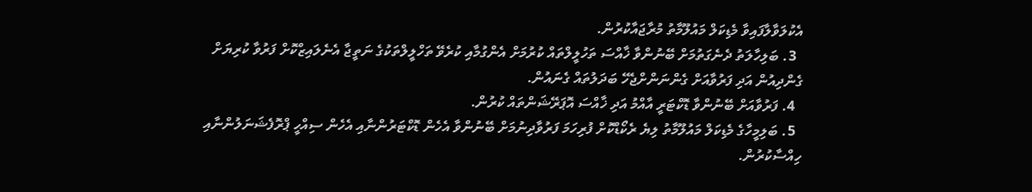އެކުލަވާލާފައިވާ މެޑިކަލް މައުލޫމާތު މުރާޖައާކުރުން.
  3. ބަލިހާލަތު ދެނެގަތުމަށް ބޭނުންވާ ޚާއްސަ ތަހުލީލްތައް ކުރުމަށް އެންގުމާއި ކުރެވޭ ތަހްލީލްތަކުގެ ނަތީޖާ އެނެލައިޒްކޮށް ފަރުވާ ކުރިޔަށް ގެންދިއުން އަދި ފަރުވާއަށް ގެންނަންށްޖެހޭ ބަދަލުތައް ގެނައުން.
  4. ފަރުވާއަށް ބޭނުންވާ ޑޮކްޓަރީ އާއްމު އަދި ޚާއްސަ އޮޕަރޭޝަންތައް ކުރުން.
  5. ބަލިމީހާގެ މެޑިކަލް މައުލޫމާތު ލިޔެ ރެކޯޑްކޮށް ފުރިހަމަ ފަރުވާދިނުމަށް ބޭނުންވާ އެހެން ޑޮކްޓަރުންނާއި އެހެން ސިއްހީ ޕްރޮފެޝަނަލުންނާއި ހިއްސާކުރުން.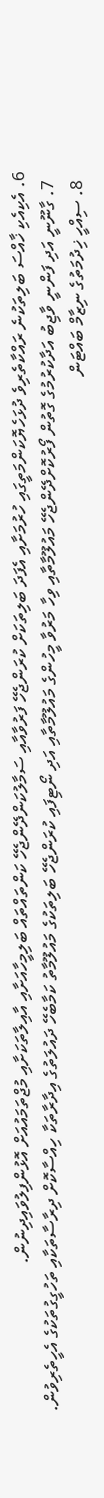6. އެކިއެކި ޚާއްސަ ބަލިތަކުނެ ރައްކާތެރިވެ ދުޅަހެޔޮކަންމަތީގައި ހުރުމަށާއި އެފަދަ ބަލިތަކަށް ކުރަންޖެހޭ ފަރުވާއާއި ސަމާލުކަންދޭންޖެހޭ ކަންތައްތައް ބަލިމީހާއަށާއި އާއިލާތަކަށާއި މުޖްތަމައުއަށް އޮޅުންފިލުވައިދިނުން.
  7. ގާނޫނީ އަދި ފަންނީ ވާޖިބު އަދާކުރުމުގެ ގޮތުން ފޯރުކޮށްދޭންޖެހޭ މައުލޫމާތާއި ވިހާ މަރުވާ މީހުންގެ މައުލޫމާތާއި އަދި ނޯޓިފައި ކުރަންޖެހޭ ބަލިތަކުގެ މައުލޫމާތު ކަމާބެހޭ ދައުލަތުގެ އިދާރާތަކާ ހިއްސާކޮށް ދިރާސާތަކާއި ތަހުގީގުތަކުގެ އެހީތެރިވުން.
  8. ސިއްހީ ޚިދުމަތުގެ ނިޒާމް ބައްޓަން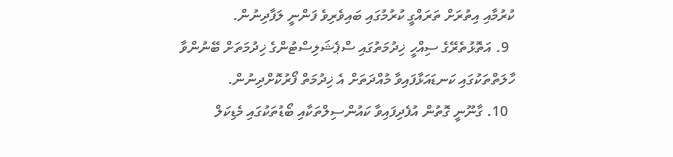ކުރުމާއި އިތުރަށް ތަރައްގީ ކުރުމުގައި ބައިވެރިވެ ފަންނީ ލަފާދިނުން.
  9. އަތޮޅުތެރޭގެ ސިއްހީ ޚިދުމަތުގައި ސްޕެޝަލިސްޓުންގެ ޚިދުމަތަށް ބޭނުންވާ ހާލަތްތަކުގައި ކަނޑައަޅާފައިވާ މުއްދަތަށް އެ ޚިދުމަތް ފޯރުކޮށްދިނުން.
  10. ގާނޫނީ ގޮތުން އުފެދިފައިވާ ކައުންސިލްތަކާއި ބޯޑުތަކުގައި މެޑިކަލް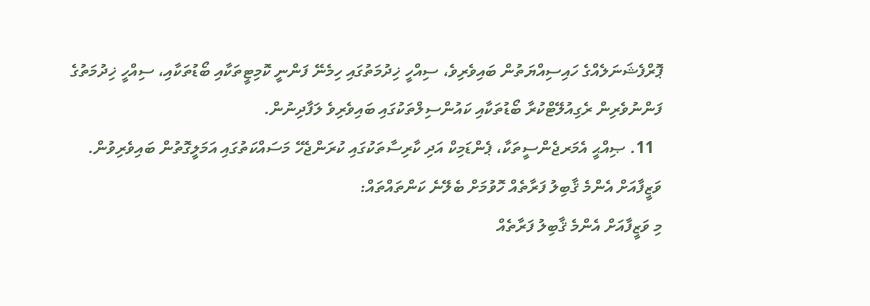ޕޮރްފެޝަނަލެއްގެ ހައިސިއްޔަތުން ބައިވެރިވެ، ސިއްހީ ޚިދުމަތުގައި ހިމެނޭ ފަންނީ ކޮމިޓީތަކާއި ބޯޑުތަކާއި، ސިއްހީ ޚިދުމަތުގެ ފަންނުވެރިން ރެގިއުލޭޓްކުރާ ބޯޑުތަކާއި ކައުންސިލްތަކުގައި ބައިވެރިވެ ލަފާދިނުން.
  11. ޞިއްޙީ އެމަރޖެންސީތަކާ، ޕެންޑަމިކް އަދި ކާރިސާތަކުގައި ކުރަންޖެހޭ މަސައްކަތުގައި އަމަލީގޮތުން ބައިވެރިވުން.
ވަޒީފާއަށް އެންމެ ޤާބިލު ފަރާތެއް ހޮވުމަށް ބެލޭނެ ކަންތައްތައް:
މި ވަޒީފާއަށް އެންމެ ޤާބިލު ފަރާތެއް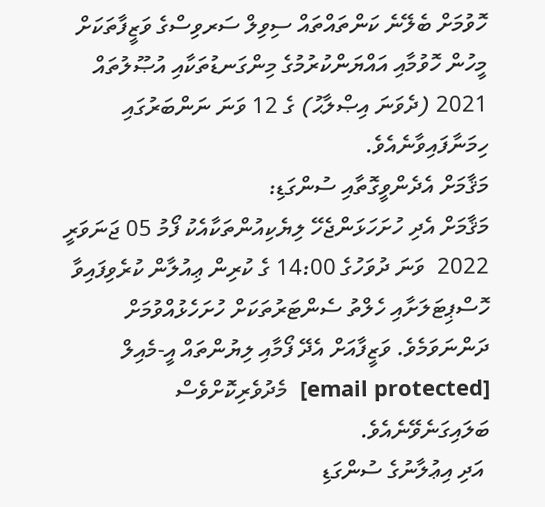ހޮވުމަށް ބެލޭނެ ކަންތައްތައް ސިވިލް ސަރވިސްގެ ވަޒީފާތަކަށް މީހުން ހޮވުމާއި އައްޔަންކުރުމުގެ މިންގަނޑުތަކާއި އުޞޫލުތައް 2021 (ދެވަނަ އިޞްލާޙު) ގެ 12 ވަނަ ނަންބަރުގައި ހިމަނާފައިވާނެއެވެ.
މަޤާމަށް އެދެންވީގޮތާއި ސުންގަޑި:
މަޤާމަށް އެދި ހުށަހަޅަންޖެހޭ ލިޔެކިއުންތަކާއެކު ފޯމު 05 ޖަނަވަރީ 2022  ވަނަ ދުވަހުގެ 14:00 ގެ ކުރިން ޢިއުލާން ކުރެވިފައިވާ ހޮސްޕިޓަލަށާއި ހެލްތު ސެންޓަރުތަކަށް ހުށަހެޅުއްވުމަށް ދަންނަވަމެވެ. ވަޒީފާއަށް އެދޭ ފޯމާއި ލިޔުންތައް އީ-މެއިލް [email protected]  މެދުވެރިކޮށްވެސް ބަލައިގަނެވޭނެއެވެ.
 އަދި އިޢުލާނުގެ ސުންގަޑި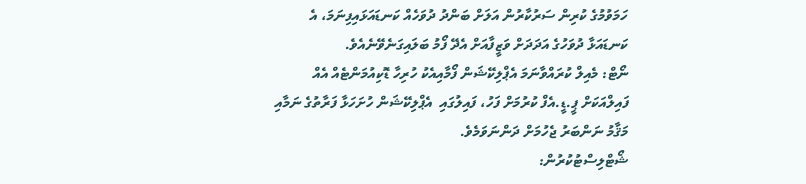ހަމަވުމުގެ ކުރިން ސަރުކާރުން އަލަށް ބަންދު ދުވަހެއް ކަނޑައަޅައިފިނަމަ، އެ ކަނޑައަޅާ ދުވަހުގެ އަދަދަށް ވަޒީފާއަށް އެދޭ ފޯމު ބަލައިގަނެވޭނެއެވެ.
ނޯޓް: މެއިލް ކުރައްވާނަމަ އެޕްލިކޭޝަން ފޯމާއިއެކު ހުރިހާ ޑޮކިއުމަންޓެއް އެއް ފައިލްއަކަށް ޕީ.ޑީ.އެފް ކުރުމަށް ފަހު، ފައިލުގައި  އެޕްލިކޭޝަން ހުށަހަޅާ ފަރާތުގެ ނަމާއި މަޤާމު ނަންބަރު ޖެހުމަށް ދަންނަވަމެވެ.
ޝޯޓްލިސްޓުކުރުން: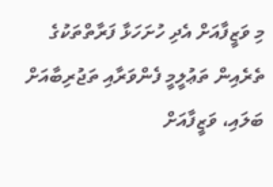މި ވަޒީފާއަށް އެދި ހުށަހަޅާ ފަރާތްތަކުގެ ތެރެއިން ތަޢުލީމީ ފެންވަރާއި ތަޖުރިބާއަށް ބަލައި، ވަޒީފާއަށް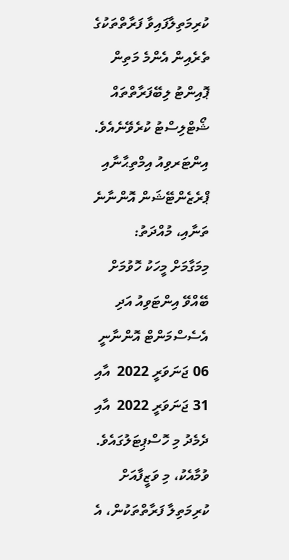ކުރިމަތިލާފައިވާ ފަރާތްތަކުގެ ތެރެއިން އެންމެ މަތިން ޕޮއިންޓު ލިބޭފަރާތްތައް ޝޯޓްލިސްޓު ކުރެވޭނެއެވެ.
އިންޓަރވިއު އިމްތިޙާނާއި ޕްރެޒެންޓޭޝަން އޮންނާނެ ތަނާއި، މުއްދަތު:
މިމަގާމަށް މީހަކު ހޮވުމަށް ބޭއްވޭ އިންޓަވިއު އަދި އެސެސްމަންޓް އޮންނާނީ  06 ޖަނަވަރީ 2022  އާއި 31 ޖަނަވަރީ 2022  އާއި ދެމެދު މި ހޮސްޕިޓަލުގައެވެ. ވުމާއެކު، މި ވަޒީފާއަށް ކުރިމަތިލާ ފަރާތްތަކުން، އެ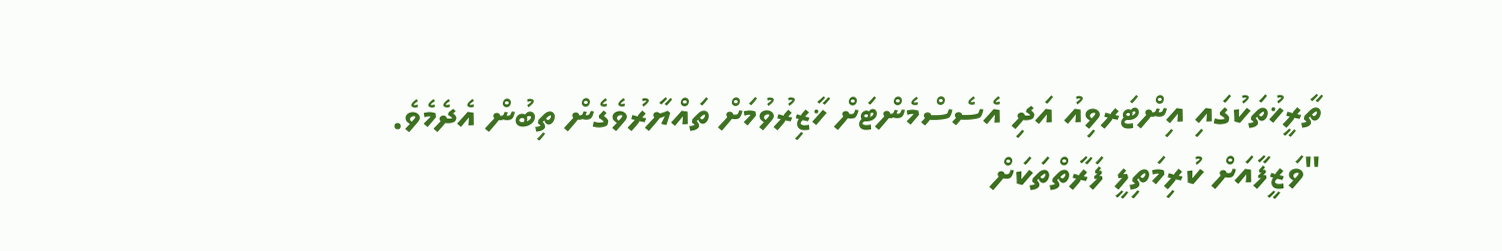ތާރީޚުތަކުގައި އިންޓަރވިއު އަދި އެސެސްމެންޓަށް ޚާޒިރުވުމަށް ތައްޔާރުވެގެން ތިބުން އެދެމެވެ.
"ވަޒީފާއަށް ކުރިމަތިލީ ފަރާތްތަކަށް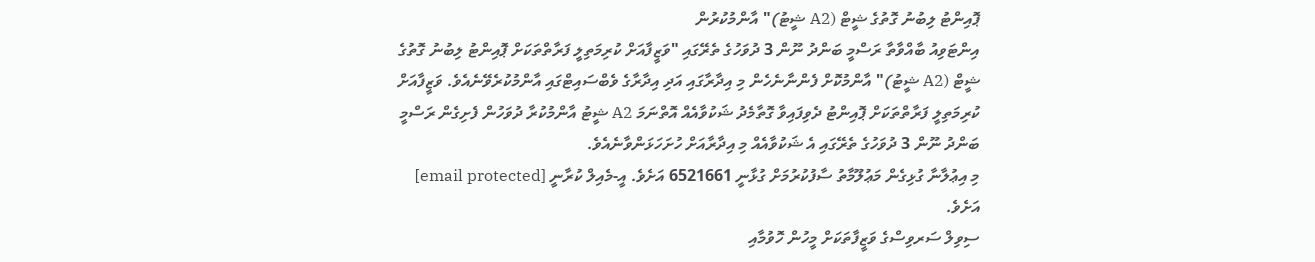ޕޮއިންޓު ލިބުނު ގޮތުގެ ޝީޓް (A2 ޝީޓު)" އާންމުކުރުން
އިންޓަވިއު ބާއްވާތާ ރަސްމީ ބަންދު ނޫން 3 ދުވަހުގެ ތެރޭގައި "ވަޒީފާއަށް ކުރިމަތިލީ ފަރާތްތަކަށް ޕޮއިންޓު ލިބުނު ގޮތުގެ ޝީޓް (A2 ޝީޓު)" އާންމުކޮށް ފެންނާނެހެން މި އިދާރާގައި އަދި އިދާރާގެ ވެބްސައިޓްގައި އާންމުކުރެވޭނެއެވެ. ވަޒީފާއަށް ކުރިމަތިލީ ފަރާތްތަކަށް ޕޮއިންޓު ދެވިފައިވާ ގޮތާމެދު ޝަކުވާއެއް އޮތްނަމަ A2 ޝީޓު އާންމުކުރާ ދުވަހުން ފެށިގެން ރަސްމީ ބަންދު ނޫން 3 ދުވަހުގެ ތެރޭގައި އެ ޝަކުވާއެއް މި އިދާރާއަށް ހުށަހަޅަންވާނެއެވެ.
މި އިޢުލާނާ ގުޅިގެން މަޢުލޫމާތު ސާފުކުރުމަށް ގުޅާނީ 6521661 އަށެވެ. އީ-މެއިލް ކުރާނީ [email protected]   އަށެވެ.
ސިވިލް ސަރވިސްގެ ވަޒީފާތަކަށް މީހުން ހޮވުމާއި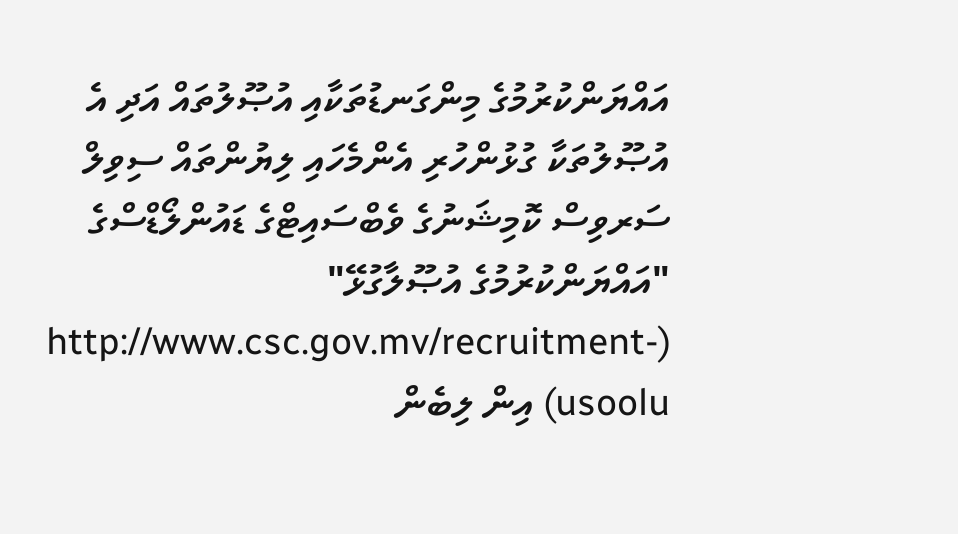އައްޔަންކުރުމުގެ މިންގަނޑުތަކާއި އުޞޫލުތައް އަދި އެ އުޞޫލުތަކާ ގުޅުންހުރި އެންމެހައި ލިޔުންތައް ސިވިލް ސަރވިސް ކޮމިޝަނުގެ ވެބްސައިޓްގެ ޑައުންލޯޑްސްގެ "އައްޔަންކުރުމުގެ އުޞޫލާގުޅޭ" (http://www.csc.gov.mv/recruitment-usoolu) އިން ލިބެން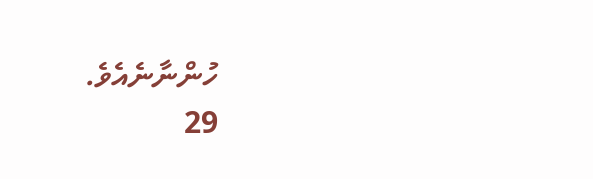ހުންނާނެއެވެ.
29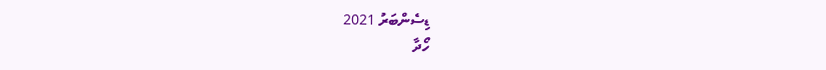ޑިސެންބަރު 2021
ހޯދާ